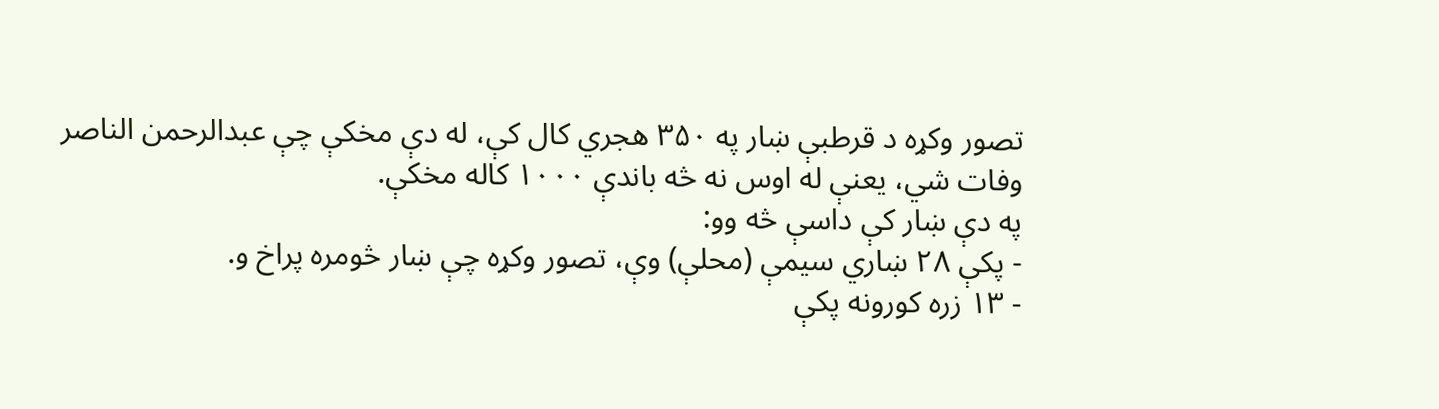تصور وکړه د قرطبې ښار په ۳۵۰ هجري کال کې، له دې مخکې چې عبدالرحمن الناصر وفات شي، یعنې له اوس نه څه باندې ۱۰۰۰ کاله مخکې.
په دې ښار کې داسې څه وو:
- پکې ۲۸ ښاري سیمې (محلې) وې، تصور وکړه چې ښار څومره پراخ و.
- ۱۳ زره کورونه پکې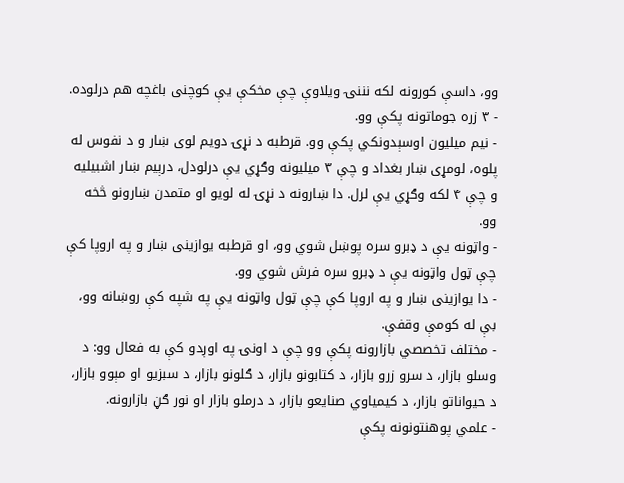وو، داسې کورونه لکه نننۍ ویلاوې چې مخکې یې کوچنی باغچه هم درلوده.
- ۳ زره جوماتونه پکې وو.
- نیم میلیون اوسېدونکي پکې وو. قرطبه د نړۍ دویم لوی ښار و د نفوس له پلوه، لومړی ښار بغداد و چې ۳ میلیونه وګړي یې درلودل، درېیم ښار اشبیلیه و چې ۴ لکه وګړي یې لرل. دا ښارونه د نړۍ له لویو او متمدن ښارونو څخه وو.
- واټونه یې د ډبرو سره پوښل شوي وو، او قرطبه یوازینی ښار و په اروپا کې چې ټول واټونه یې د ډبرو سره فرش شوي وو.
- دا یوازینی ښار و په اروپا کې چې ټول واټونه یې په شپه کې روښانه وو، بې له کومې وقفې.
- مختلف تخصصي بازارونه پکې وو چې د اونۍ په اوږدو کې به فعال وو: د وسلو بازار، د سرو زرو بازار، د کتابونو بازار، د ګلونو بازار، د سبزیو او مېوو بازار، د حیواناتو بازار، د کیمیاوي صنایعو بازار، د درملو بازار او نور ګڼ بازارونه.
- علمي پوهنتونونه پکې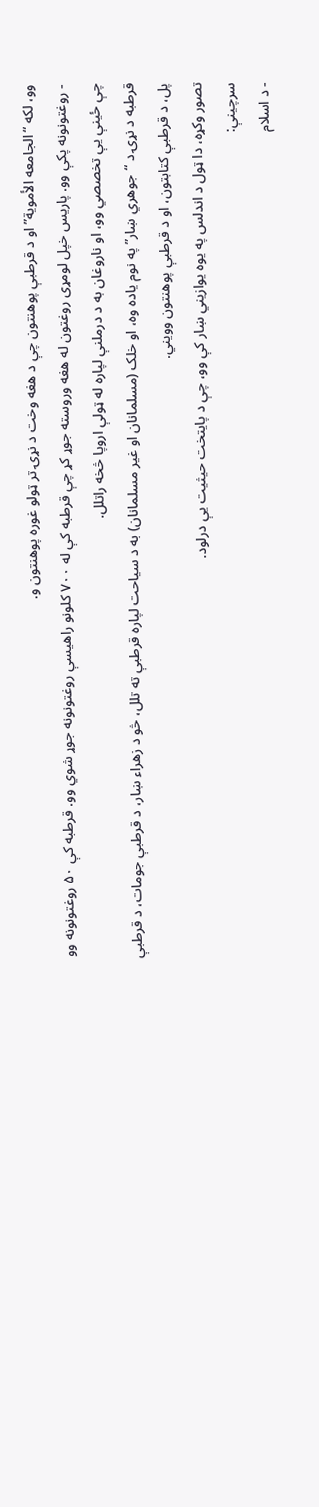وو، لکه “الجامعه الأمویة” او د قرطبې پوهنتون چې د هغه وخت د نړۍ تر ټولو غوره پوهنتون و.
- روغتونونه پکې وو. پاریس خپل لومړی روغتون له هغه وروسته جوړ کړ چې قرطبه کې له ۷۰۰ کلونو راهیسې روغتونونه جوړ شوي وو. قرطبه کې ۵۰ روغتونونه وو چې ځینې یې تخصصي وو، او ناروغان به د درملنې لپاره له ټولې اروپا څخه راتلل.
قرطبه د نړۍ د “جوهري ښار” په نوم یاده وه، او خلک (مسلمانان او غیر مسلمانان) به د سیاحت لپاره قرطبې ته تلل، څو د زهراء ښار، د قرطبې جومات، د قرطبې پل، د قرطبې کتابتون، او د قرطبې پوهنتون وویني.
تصور وکړه، دا ټول د اندلس په یوه یوازیني ښار کې وو، چې د پایتخت حیثیت یې درلود.
سرچینې:
- د اسلام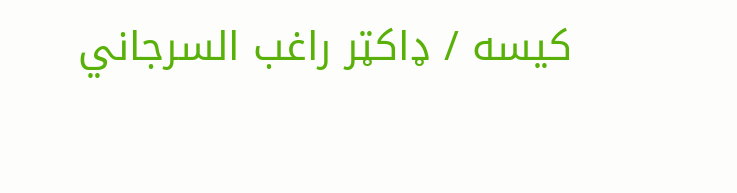کیسه / ډاکټر راغب السرجاني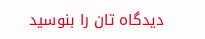دیدگاه تان را بنوسید